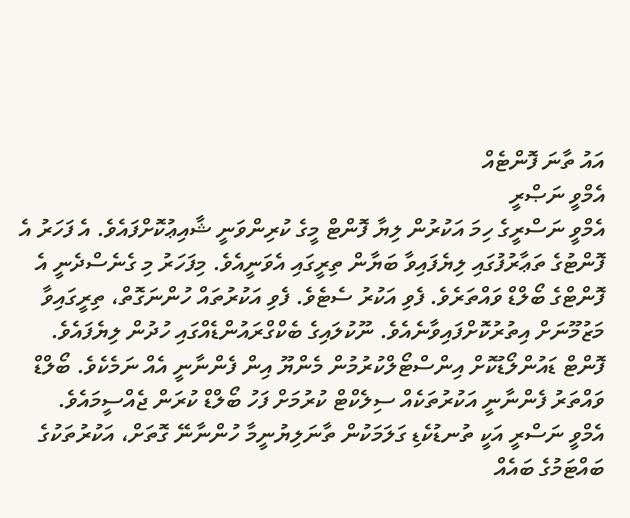އައު ތާނަ ފޮންޓެއް
އެމްވީ ނަޞްރީ
އެމްވީ ނަސްރީގެ ހިމަ އަކުރުން ލިޔާ ފޮންޓް މީގެ ކުރިންވަނީ ޝާއިޢުކޮށްފައެވެ. އެ ފަހަރު އެ ފޮންޓުގެ ތަޢާރުފުގައި ލިޔެފައިވާ ބަޔާން ތިރީގައި އެވަނީއެވެ. މިފަހަރު މި ގެނެސްދެނީ އެ ފޮންޓްގެ ބޯލްޑް ވައްތަރެވެ. ފެވި އަކުރު ސެޓެވެ. ފެވި އަކުރުތައް ހުންނަގޮތް، ތިރީގައިވާ މަޒުމޫނަށް އިތުރުކޮށްފައިވާނެއެވެ. ނޫކުލައިގެ ބެކްގްރައުންޑެއްގައި ހުދުން ލިޔެފައެވެ.
ފޮންޓް ޑައުންލޯޑުކޮށް އިންސްޓޯލްކުރުމުން މެންޔޫ އިން ފެންނާނީ އެއް ނަމެކެވެ. ބޯލްޑް ވައްތަރު ފެންނާނީ އަކުރުތަކެއް ސިލެކްޓް ކުރުމަށް ފަހު ބޯލްޑް ކުރަން ޖެއްސީމައެވެ.
އެމްވީ ނަސްރީ އަކީ ތުނޑުކެޑި ގަލަމަކުން ތާނަލިޔުނީމާ ހުންނާނޭ ގޮތަށް، އަކުރުތަކުގެ ބައްޓަމުގެ ބައެއް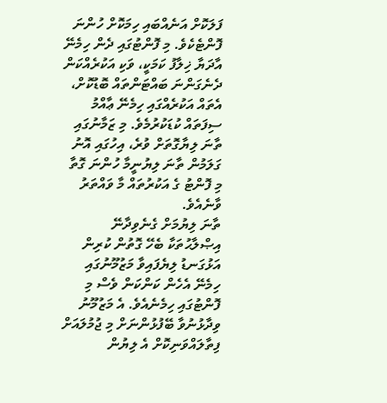ފަލަކޮށް އަނެއްބައި ހިމަކޮށް ހުންނަ ފޮންޓެކެވެ. މި ފޮންޓުގައި ދެން ހިމެނޭ އާދަޔާ ޚިލާފު ކަމަކީ، ވަކި އަކުރެއްކަން ދެނެގަންނަ ބައްޓަންތައް ބޮޑުކޮށް، އެތައް އަކުރެއްގައި ހިމެނޭ ޢާއްމު ސިފަތައް ކުޑަކުރުމެވެ. މި ޒަމާނުގައި ތާނަ ލިޔާގޮތަށް ވުރެ، އިހުގައި އޮނު ގަލަމުން ތާނަ ލިޔުނީމާ ހުންނަ ގޮތާ މި ފޮންޓު ގެ އަކުރުތައް މާ ވައްތަރު ވާނެއެވެ.
ތާނަ ލިޔުމަށް ގެނެވިދާނޭ އިޞްލާޙުތަކާ ބެހޭ ގޮތުން ކުރިން އަޅުގަނޑު ލިޔެފައިވާ މަޒުމޫނުގައި ހިމެނޭ އެހެން ކަންކަން ވެސް މި ފޮންޓުގައި ހިމެނެއެވެ. އެ މަޒުމޫނު ވިދާޅުނުވާ ބޭފުޅުންނަށް މި ޖުމުލައަށް ފިތާލައްވަނިކޮށް އެ ލިޔުން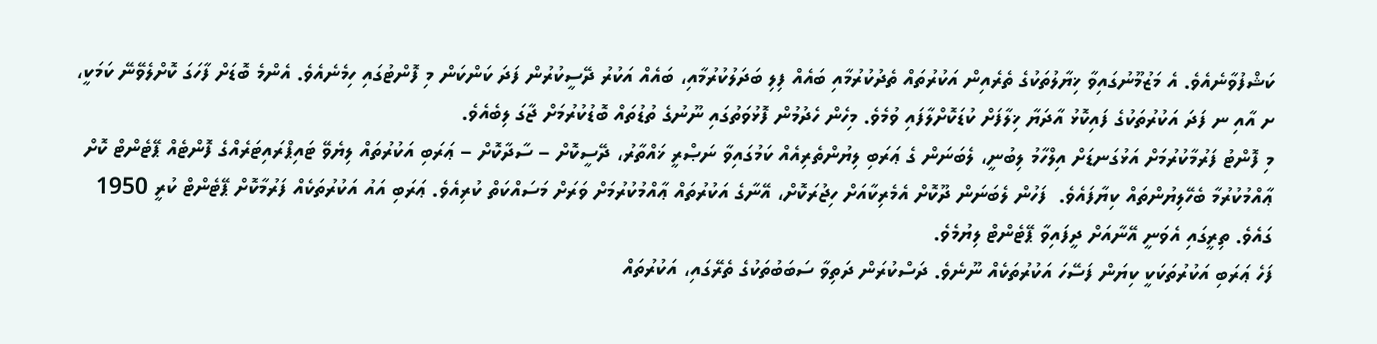ކަޝްފުވާނެއެވެ. އެ މަޒުމޫނުގައިވާ ޚިޔާލުތަކުގެ ތެރެއިން އަކުރުތައް ތެދުކުރުމާއި ބައެއް ފިލި ބަދަލުކުރުމާއި، ބައެއް އަކުރު ދޭސީކުރުން ފަދަ ކަންކަން މި ފޮންޓުގައި ހިމެނެއެވެ. އެންމެ ބޮޑަށް ފާހަގަ ކޮށްލެވޭނޭ ކަމަކީ، ށ އާއި ނ ފަދަ އަކުރުތަކުގެ ފައިކޮޅު އާދަޔާ ޚިލާފަށް ކުޑަކޮށްލާފައި ވުމެވެ. މިހެން ހެދުމުން ފޮޅުވަތުގައި ނޫނުގެ ތުޑުތައް ބޮޑުކުރުމަށް ޖާގަ ލިބެއެވެ.
މި ފޮންޓު ފަރުމާކުރުމަށް އަޅުގަނޑަށް އިލްހާމު ލިބުނީ، ލެބަނަން ގެ ޢަރަބި ލިޔުންތެރިއެއް ކަމުގައިވާ ނަޞްރީ ޚައްތާރު، ދޭސީކޮށް – ސާދާކޮށް – ޢަރަބި އަކުރުތައް ލިޔެވޭ ޓައިޕްރައިޓަރެއްގެ ފޮންޓެއް ޕޭޓެންޓް ކޮށް ޢާއްމުކުރުމާ ބެހޭލިޔުންތައް ކިޔާފައެވެ.  ފަހުން ލެބަނަން ދޫކޮށް އެމެރިކާއަށް ހިޖުރަކޮށް، އޭނާގެ އަކުރުތައް ޢާއްމުކުރުމަށް ވަރަށް މަސައްކަތް ކުރިއެވެ. ޢަރަބި އައު އަކުރުތަކެއް ފަރުމާކޮށް ޕޭޓެންޓް ކުރީ 1950 ގައެވެ. ތިރީގައި އެވަނީ އޭނާއަށް ދީފައިވާ ޕޭޓެންޓް ލިޔުމެވެ.
ފަހެ ޢަރަބި އަކުރުތަކަކީ ކިޔަން ފަސޭހަ އަކުރުތަކެއް ނޫނެވެ. ދަސްކުރަން ދަތިވާ ސަބަބުތަކުގެ ތެރޭގައި، އަކުރުތައް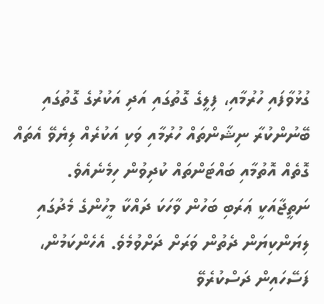ގުޅުވާފައި ހުރުމާއި، ފިލީގެ ގޮތުގައި އަދި އަކުރުގެ ގޮތުގައި ބޭނުންކުރާ ނިޝާންތައް ހުރުމާއި ވަކި އަކުރެއް ލިޔެވޭ އެތައް ގޮތެއް އޮތުމާއި ބައްޓަންތައް ކުދިވުން ހިމެނެއެވެ. ނަތީޖާއަކީ ޢަރަބި ބަހުން ވާހަކަ ދައްކާ މީހުންގެ މެދުގައި ލިޔަންކިޔަން ދެތުން ވަރަށް ދަށްވުމެވެ. އެހެންކަމުން، ފަސޭހައިން ދަސްކުރެވޭ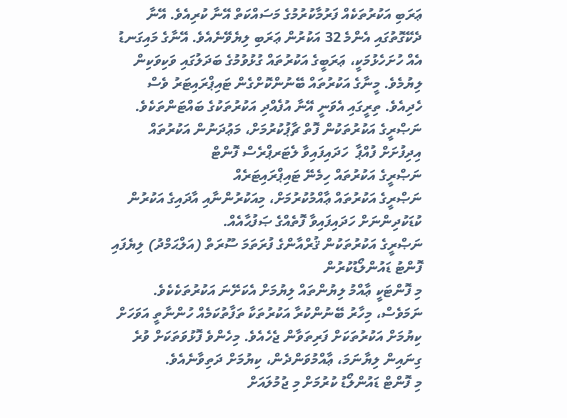ޢަރަބި އަކުރުތަކެއް ފަރުމާކުރުމުގެ މަސައްކަތް އޭނާ ކުރިއެވެ. އޭނާ ދެކޭގޮތުގައި އެންމެ 32 އަކުރުން ޢަރަބި ލިޔެވޭނެއެވެ. އޭނާގެ މައިގަނޑު އެއް ހުށަހެޅުމަކީ، ޢަރަބީގެ އަކުރުތައް ގުޅުވުމުގެ ބަދަލުގައި ވަކިވަކިން ލިޔުމެވެ. މީނާގެ އަކުރުތައް ބޭނުންކޮށްގެން ޓައިޕްރައިޓަރު ވެސް ހެދިއެވެ. ތިރީގައި އެވަނީ އޭނާ އުފެއްދި އަކުރުތަކުގެ ބައްޓަންތަކެވެ.
ނަޞްރީގެ އަކުރުތަކުން ފޮތް ޗާޕުކުރުމަށް، މަޢުދަނުން އަކުރުތައް އިދިފުށަށް ފުއްޕާ  ހަދައިފައިވާ ލެޓަރޕްރެސް ފޮންޓް
ނަޞްރީގެ އަކުރުތައް ހިމެނޭ ޓައިޕްރައިޓަރެއް
ނަޞްރީގެ އަކުރުތައް ޢާއްމުކުރުމަށް، މިއަކުރުންނާއި އާދައިގެ އަކުރުން ކުޑަކުދިންނަށް ހަދައިފައިވާ ފޮތެއްގެ ޞަފުޙާއެއް.
ނަޞްރީގެ އަކުރުތަކުން ޤުރްއާންގެ ފުރަތަމަ ސޫރަތް (އަލްޙަމްދު) ލިޔެފައި
ފޮންޓު ޑައުންލޯޑުކުރުން
މި ފޮންޓަކީ ޢާއްމު ލިޔުންތައް ލިޔުމަށް އެކަށޭނަ އަކުރުތަކެކެވެ. ނަމަވެސް، މިހާރު ބޭނުންކުރާ އަކުރުތަކާ ތަފާތުކަމެއް ހުންނާތީ އަވަހަށް ކިޔުމަށް އަކުރުތަކަށް ފަރިތަވާން ޖެހެއެވެ. މިހެންވެ ފޮޅުވަތަކަށް ވުރެ ގިނައިން ލިޔާނަމަ، ޢާއްމުވަންދެން، ކިޔުމަށް ދަތިވާނެއެވެ.
މި ފޮންޓް ޑައުންލޯޑު ކުރުމަށް މި ޖުމުލައަށް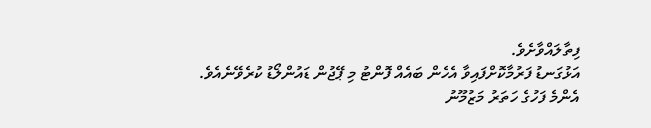ފިތާލައްވާށެވެ.
އަޅުގަނޑު ފަރުމާކޮށްފައިވާ އެހެން ބައެއް ފޮންޓު މި ޕޭޖުން ޑައުންލޯޑު ކުރެވޭނެއެވެ.
އެންމެ ފަހުގެ ހަތަރު މަޒުމޫނު